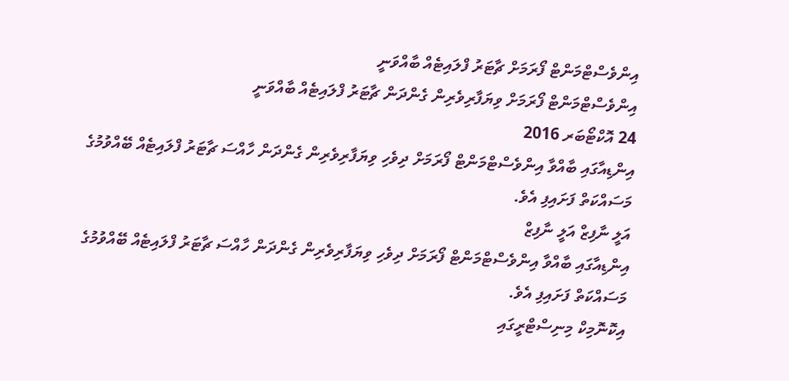އިންވެސްޓްމަންޓް ފޯރަމަށް ޗާޓަރު ފްލައިޓެއް ބާއްވަނީ
އިންވެސްޓްމަންޓް ފޯރަމަށް ވިޔަފާރިވެރިން ގެންދަން ޗާޓަރު ފްލައިޓެއް ބާއްވަނީ
24 އޮކްޓޯބަރ 2016
އިންޑިއާގައި ބާއްވާ އިންވެސްޓްމަންޓް ފޯރަމަށް ދިވެހި ވިޔަފާރިވެރިން ގެންދަން ހާއްސަ ޗާޓަރު ފްލައިޓެއް ބޭއްވުމުގެ މަސައްކަތް ފަށައިފި އެވެ.
އަލީ ނާފިޒް އަލީ ނާފިޒް
އިންޑިއާގައި ބާއްވާ އިންވެސްޓްމަންޓް ފޯރަމަށް ދިވެހި ވިޔަފާރިވެރިން ގެންދަން ހާއްސަ ޗާޓަރު ފްލައިޓެއް ބޭއްވުމުގެ މަސައްކަތް ފަށައިފި އެވެ.
އިކޮނޮމިކް މިނިސްޓްރީގައި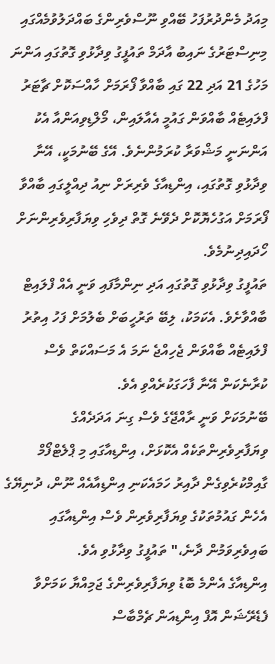މިއަދު މެންދުރުފަހު ބޭއްވި ނޫސްވެރިންގެ ބައްދަލުވުމެއްގައި މިނިސްޓަރުގެ ނައިބު އާދަމް ތައުފީގު ވިދާޅުވި ގޮތުގައި އަންނަ މަހުގެ 21 އަދި 22 ގައި ބާއްވާ ފޯރަމަށް ހާއްސަކޮށް ޗާޓަރު ފްލައިޓެއް ބާއްވަން ގައުމީ އެއާލައިން، މޯލްޑިވިއަންއާ އެކު އަންނަނީ މަޝްވަރާ ކުރަމުންނެވެ. އޭގެ ބޭނުމަކީ، އޭނާ ވިދާޅުވި ގޮތުގައި، އިންޑިއާގެ ވެރިރަށް ނިއު ދިއްލީގައި ބާއްވާ ފޯރަމަށް އަގުހެޔޮކޮށް ދެވޭނެ ގޮތް ދިވެހި ވިޔަފާރިވެރިންނަށް ހޯދައިދިނުމެވެ.
ތައުފީގު ވިދާޅުވި ގޮތުގައި އަދި ނިންމާފައި ވަނީ އެއް ފްލައިޓް ބާއްވާށެވެ. އެކަމަކު، ލިބޭ ތަރުހީބަށް ބެލުމަށް ފަހު އިތުރު ފްލައިޓެއް ބާއްވަން ޖެހިއްޖެ ނަމަ އެ މަސައްކަތް ވެސް ކުރާނެކަން އޭނާ ފާހަގަކުރެއްވި އެވެ.
ބޭނުމަކަށް ވަނީ ރާއްޖޭގެ ވެސް ގިނަ އަދަދެއްގެ ވިޔަފާރިވެރިންތަކެއް އެކޮޅަށް، އިންޑިއާގައި މި ޕްލެޓްފޯމް ގާއިމްކުރެވިގެން ދާއިރު ހަމައެކަނި އިންޑިއާއެއް ނޫން، ދުނިޔޭގެ އެހެން ގައުމުތަކުގެ ވިޔަފާރިވެރިން ވެސް އިންޑިއާގައި ބައިވެރިވަމުން ދާނެ،" ތައުފީގު ވިދާޅުވި އެވެ.
އިންޑިއާގެ އެންމެ ބޮޑު ވިޔަފާރިވެރިންގެ ޖަމިއްޔާ ކަމަށްވާ ފެޑެރޭޝަން އޮފް އިންޑިއަން ޗެމްބާސް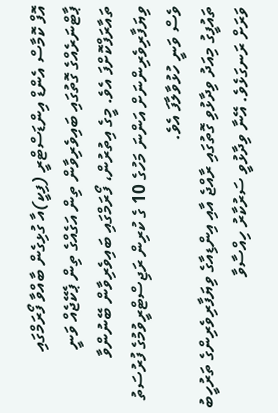އޮފް ކޮމާސް އެންޑް އިންޑަސްޓްރީ (ފިކީ)އާ ގުޅިގެން ބާއްވާ ފޯރަމްގައި ޕާޓްނަރެއްގެ ގޮތުގައި ބައިވެރިވާން ތިން އަގެއްގެ ތިން ޕެކޭޖެއް ވަނީ ތައާރަފްކޮށްފަ އެވެ. މީގެ އިތުރުން، ފޯރަމްގައި ބައިވެރިވާން ބޭނުންވާ ވިޔަފާރިވެރިންނަށް އަންނަ މަހުގެ 10 ގެ ކުރިން ރަޖިސްޓްރީވުމުގެ ފުރުސަތު ވެސް ވަނީ ހުޅުވާލާފަ އެވެ.
ތައުފީގު މިއަދު ވިދާޅުވި ގޮތުގައި ރާއްޖެ އާއި އިންޑިއާގެ ވިޔަފާރިވެރިންގެ ތަރުހީބު ވަރަށް ރަނގަޅެވެ. އޭނާ ވިދާޅުވީ ސަރުކާރު ހިއްސާވާ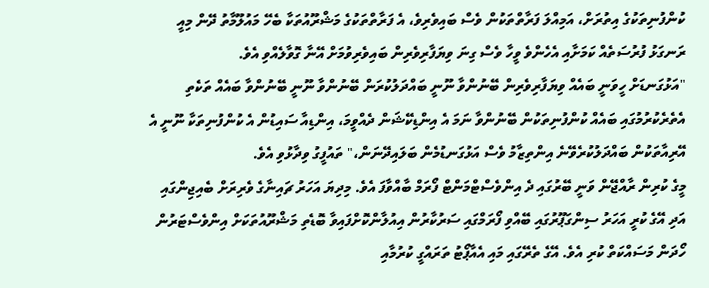ކުންފުނިތަކުގެ އިތުރަށް، އަމިއްލަ ފަރާތްތަކުން ވެސް ބައިވެރިވެ، އެ ފަރާތްތަކުގެ މަޝްރޫއުތަކާ ބެހޭ މައުލޫމާތު ދޭން މިއީ ރަނގަޅު ފުރުސަތެއް ކަމަށާއި އެހެންވެ ވީހާ ވެސް ގިނަ ވިޔަފާރިވެރިން ބައިވެރިވުމަށް އޭނާ ގޮވާލެއްވި އެވެ.
"އަޅުގަނޑަށް ހީވަނީ ބައެއް ވިޔަފާރިވެރިން ބޭނުންވާ ނޫނީ ބައްދަލުކުރަން ބޭނުންވާ ނޫނީ ބޭނުންވާ ބައެއް ތަކެތި އެތެރެކުރުމުގައި ބައެއް ކުންފުނިތަކުން ބޭނުންވާ ނަމަ އެ އިންޑިކޭޝަން ދެއްވީމަ، އިންޑިއާ ސައިޑުން އެ ކުންފުނިތަކާ ނޫނީ އެ އޭރިއާތަކުން ބައްދަލުކުރެވޭނެ އިންތިޒާމު ވެސް އަޅުގަނޑުމެން ބަލައިދޭނަން،" ތައުފީގު ވިދާޅުވި އެވެ.
މީގެ ކުރިން ރާއްޖޭން ވަނީ ބޭރުގައި ދެ އިންވެސްޓްމަންޓް ފޯރަމް ބާއްވާފަ އެވެ. މިދިޔަ އަހަރު ޗައިނާގެ ވެރިރަށް ބެއިޖިންގައި އަދި އޭގެ ކުރީ އަހަރު ސިންގަޕޫރުގައި ބޭއްވި ފޯރަމްގައި ސަރުކާރުން އިއުލާންކޮށްފައިވާ ބޮޑެތި މަޝްރޫއުތަކަށް އިންވެސްޓަރުން ހޯދަން މަސައްކަތް ކުރި އެވެ. އޭގެ ތެރޭގައި މައި އެއާޕޯޓު ތަރައްގީ ކުރުމާއި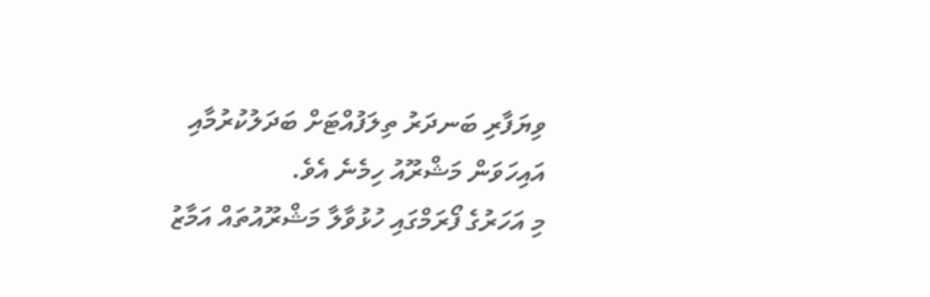ވިޔަފާރި ބަނދަރު ތިލަފުއްޓަށް ބަދަލުކުރުމާއި އައިހަވަން މަޝްރޫއު ހިމެނެ އެވެ.
މި އަހަރުގެ ފޯރަމްގައި ހުޅުވާލާ މަޝްރޫއުތައް އަމާޒު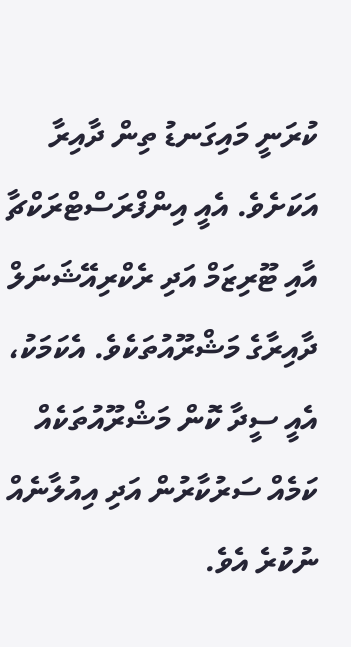ކުރަނީ މައިގަނޑު ތިން ދާއިރާ އަކަށެވެ. އެއީ އިންފްރަސްޓްރަކްޗާ އާއި ޓޫރިޒަމް އަދި ރެކްރިއޭޝަނަލް ދާއިރާގެ މަޝްރޫއުތަކެވެ. އެކަމަކު، އެއީ ސީދާ ކޮން މަޝްރޫއުތަކެއް ކަމެއް ސަރުކާރުން އަދި އިއުލާނެއް ނުކުރެ އެވެ.